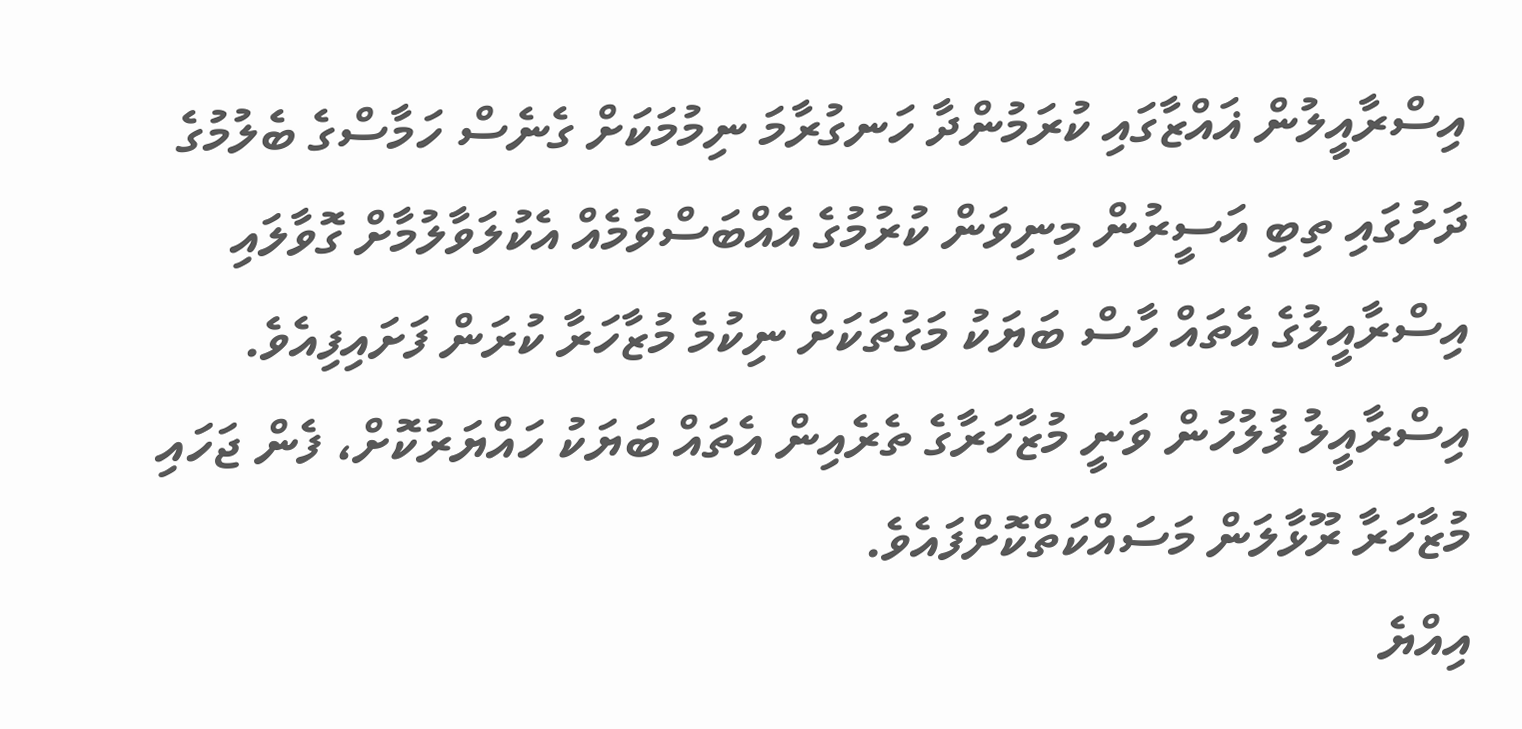އިސްރާއީލުން ޣައްޒާގައި ކުރަމުންދާ ހަނގުރާމަ ނިމުމަކަށް ގެނެސް ހަމާސްގެ ބެލުމުގެ ދަށުގައި ތިބި އަސީރުން މިނިވަން ކުރުމުގެ އެއްބަސްވުމެއް އެކުލަވާލުމާށް ގޮވާލައި އިސްރާއީލުގެ އެތައް ހާސް ބަޔަކު މަގުތަކަށް ނިކުމެ މުޒާހަރާ ކުރަން ފަށައިފިއެވެ.
އިސްރާއީލު ފުލުހުން ވަނީ މުޒާހަރާގެ ތެރެއިން އެތައް ބަޔަކު ހައްޔަރުކޮށް، ފެން ޖަހައި މުޒާހަރާ ރޫޅާލަން މަސައްކަތްކޮށްފައެވެ.
އިއްޔެ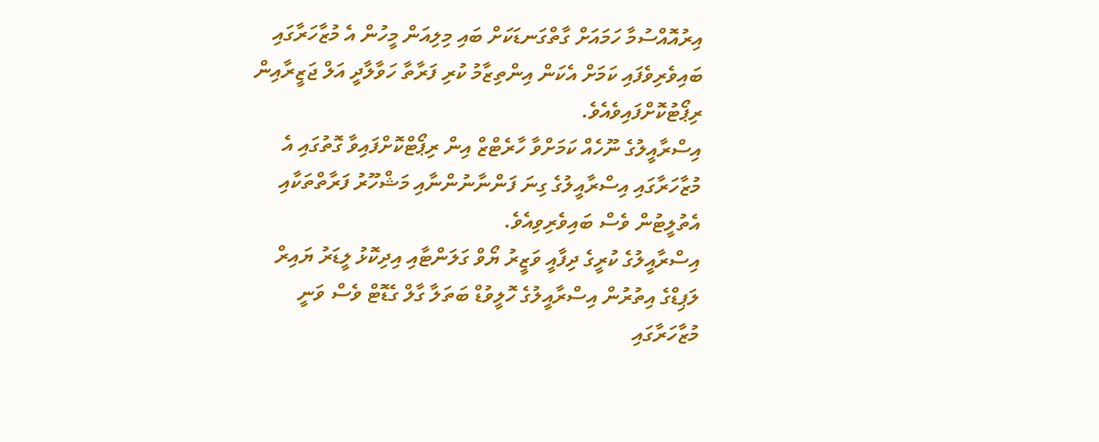އިރުއޮއްސުމާ ހަމައަށް ގާތްގަނޑަކަށް ބައި މިލިއަން މީހުން އެ މުޒާހަރާގައި ބައިވެރިވެފައި ކަމަށް އެކަން އިންތިޒާމު ކުރި ފަރާތާ ހަވާލާދީ އަލް ޖަޒީރާއިން ރިޕޯޓުކޮށްފައިވެއެވެ.
އިސްރާއީލުގެ ނޫހެއް ކަމަށްވާ ހާރެޓްޒް އިން ރިޕޯޓްކޮށްފައިވާ ގޮތުގައި އެ މުޒާހަރާގައި އިސްރާއީލުގެ ގިނަ ފަންނާނުންނާއި މަޝްހޫރު ފަރާތްތަކާއި އެތުލީޓުން ވެސް ބައިވެރިވިއެވެ.
އިސްރާއީލުގެ ކުރީގެ ދިފާއީ ވަޒީރު ޔޯވް ގަލަންޓާއި އިދިކޮޅު ލީޑަރު ޔައިރް ލަޕިޑްގެ އިތުރުން އިސްރާއީލުގެ ހޮލީވުޑް ބަތަލާ ގާލް ގެޑޮޓް ވެސް ވަނީ މުޒާހަރާގައި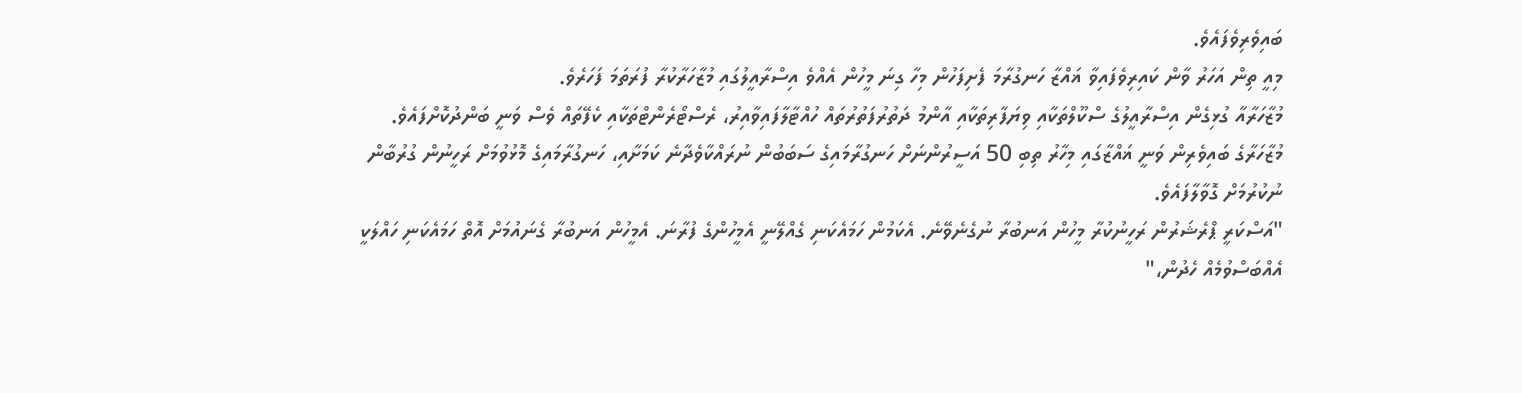ބައިވެރިވެފައެވެ.
މިއީ ތިން އަހަރު ވާން ކައިރިވެފައިވާ ޣައްޒާ ހަނގުރާމަ ފެށިފަހުން މިހާ ގިނަ މީހުން އެއްވެ އިސްރާއީލުގައި މުޒާހަރާކުރާ ފުރަތަމަ ފަހަރެވެ.
މުޒާހަރާއާ ގުޅިގެން އިސްރާއީލުގެ ސްކޫލްތަކާއި ވިޔަފާރިތަކާއި އާންމު ދަތުރުފަތުރުތައް ހުއްޓާލާފައިވާއިރު، ރެސްޓޯރެންޓްތަކާއި ކެފޭތައް ވެސް ވަނީ ބަންދުކޮށްފައެވެ.
މުޒާހަރާގެ ބައިވެރިން ވަނީ ޣައްޒާގައި މިހާރު ތިބި 50 އަސީރުންނަށް ހަނގުރާމައިގެ ސަބަބުން ނުރައްކާވެދާނެ ކަމަށާއި، ހަނގުރާމައިގެ މޮޅުވުމަށް ރަހީނުން ގުރުބާން ނުކުރުމަށް ގޮވާލާފައެވެ.
"އަސްކަރީ ޕްރެޝަރުން ރަހީނުކުރާ މީހުން އަނބުރާ ނުގެނެވޭނެ. އެކަމުން ހަމައެކަނި ގެއްލޭނީ އެމީހުންގެ ފުރާނަ. އެމީހުން އަނބުރާ ގެނައުމަށް އޮތް ހަމައެކަނި ހައްލަކީ އެއްބަސްވުމެއް ހެދުން،"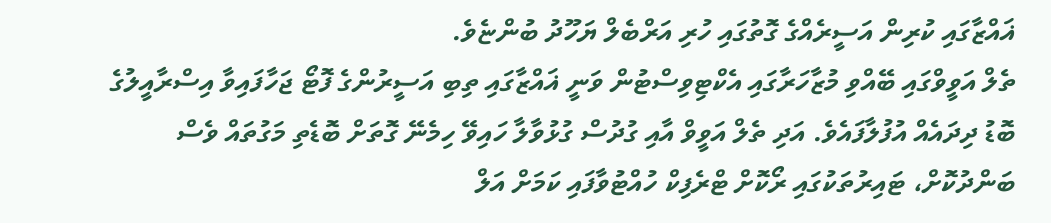ޣައްޒާގައި ކުރިން އަސީރެއްގެ ގޮތުގައި ހުރި އަރްބެލް ޔަހޫދު ބުންޏެވެ.
ތެލް އަވީވްގައި ބޭއްވި މުޒާހަރާގައި އެކްޓިވިސްޓުން ވަނީ ޣައްޒާގައި ތިބި އަސީރުންގެ ފޮޓޯ ޖަހާފައިވާ އިސްރާއީލުގެ ބޮޑު ދިދައެއް އުފުލާފައެވެ. އަދި ތެލް އަވީވް އާއި ގުދުސް ގުޅުވާލާ ހައިވޭ ހިމެނޭ ގޮތަށް ބޮޑެތި މަގުތައް ވެސް ބަންދުކޮށް، ޓައިރުތަކުގައި ރޯކޮށް ޓްރެފިކް ހުއްޓުވާފައި ކަމަށް އަލް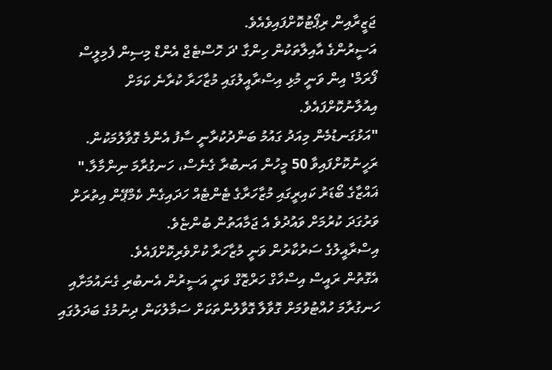ޖަޒީރާއިން ރިޕޯޓުކޮށްފައިވެއެވެ.
އަސީރުންގެ އާއިލާތަކުން ހިންގާ 'ދަ ހޮސްޓެޖް އެންޑް މިސިން ފެމިލީސް ފޯރަމް' އިން ވަނީ މުޅި އިސްރާއީލުގައި މުޒާހަރާ ކުރާނެ ކަމަށް އިއުލާނުކޮށްފައެވެ.
"އަޅުގަނޑުމެން މިއަދު ގައުމު ބަންދުކުރާނީ ސާފު އެންމެ ގޮވާލުމަކުން. ރަހީނުކޮށްފައިވާ 50 މީހުން އަނބުރާ ގެނެސް، ހަނގުރާމަ ނިންމާލާ." ޣައްޒާގެ ބޯޑަރު ކައިރީގައި މުޒާހަރާގެ ޓެންޓެއް ހަދައިގެން ކެމްޕޭން އިތުރަށް ވަރުގަދަ ކުރުމަށް ވައުދުވެ އެ ޖަމާއަތުން ބުންޏެވެ.
އިސްރާއީލުގެ ސަރުކާރުން ވަނީ މުޒާހަރާ ކުށްވެރިކޮށްފައެވެ.
އެގޮތުން ރައީސް އިސްހާގް ހަރްޒޮގް ވަނީ އަސީރުން އެނބުރި ގެނައުމަށާއި ހަނގުރާމަ ހުއްޓުވުމަށް ގޮވާލާ ގޮވާލުންތަކަށް ސަމާލުކަން ދިނުމުގެ ބަދަލުގައި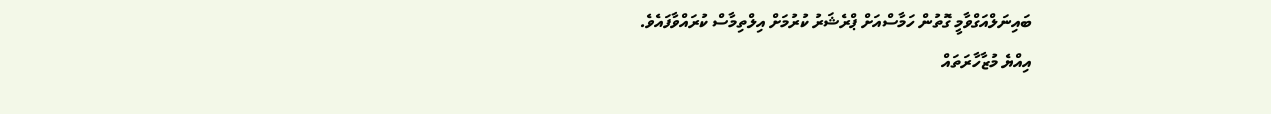ބައިނަލްއަގްވާމީ ގޮތުން ހަމާސްއަށް ޕްރެޝަރު ކުރުމަށް އިލްތިމާސް ކުރައްވާފައެވެ.
އިއްޔެ މުޒާހާރަތައް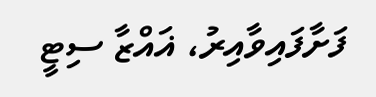ފަށާފައިވާއިރު، ޣައްޒާ ސިޓީ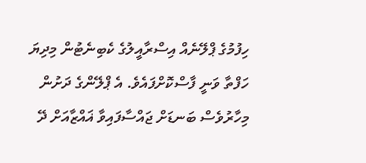ހިފުމުގެ ޕްލޭނެއް އިސްރާއީލުގެ ކެބިނެޓުން މިދިޔަ ހަފްތާ ވަނީ ފާސްކޮށްފައެވެ. އެ ޕްލޭންގެ ދަށުން މިހާރުވެސް ބަނޑަށް ޖައްސާފައިވާ ޣައްޒާއަށް ދޭ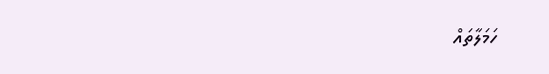ހަމަލާތައް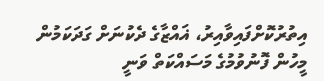އިތުރުކޮށްފައިވާއިރު، ޣައްޒާގެ ދެކުނަށް ގަދަކަމުން މީހުން ފޮނުވުމުގެ މަސައްކަތް ވަނީ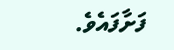ފަށާފައެވެ.